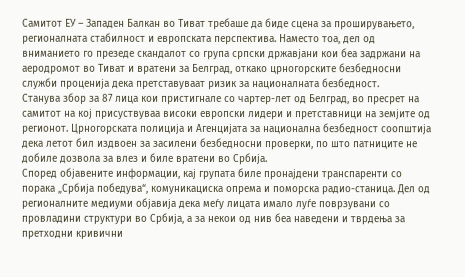Самитот ЕУ – Западен Балкан во Тиват требаше да биде сцена за проширувањето, регионалната стабилност и европската перспектива. Наместо тоа, дел од вниманието го презеде скандалот со група српски државјани кои беа задржани на аеродромот во Тиват и вратени за Белград, откако црногорските безбедносни служби проценија дека претставуваат ризик за националната безбедност.
Станува збор за 87 лица кои пристигнале со чартер-лет од Белград, во пресрет на самитот на кој присуствуваа високи европски лидери и претставници на земјите од регионот. Црногорската полиција и Агенцијата за национална безбедност соопштија дека летот бил издвоен за засилени безбедносни проверки, по што патниците не добиле дозвола за влез и биле вратени во Србија.
Според објавените информации, кај групата биле пронајдени транспаренти со порака „Србија победува“, комуникациска опрема и поморска радио-станица. Дел од регионалните медиуми објавија дека меѓу лицата имало луѓе поврзувани со провладини структури во Србија, а за некои од нив беа наведени и тврдења за претходни кривични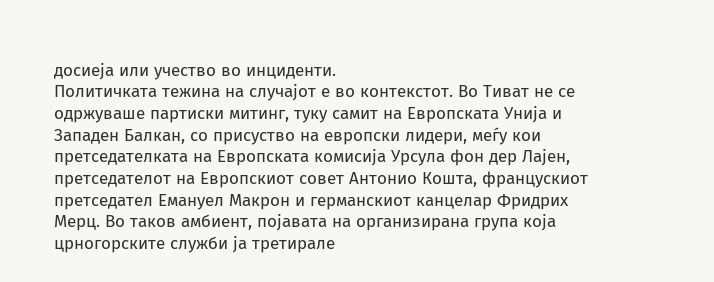досиеја или учество во инциденти.
Политичката тежина на случајот е во контекстот. Во Тиват не се одржуваше партиски митинг, туку самит на Европската Унија и Западен Балкан, со присуство на европски лидери, меѓу кои претседателката на Европската комисија Урсула фон дер Лајен, претседателот на Европскиот совет Антонио Кошта, францускиот претседател Емануел Макрон и германскиот канцелар Фридрих Мерц. Во таков амбиент, појавата на организирана група која црногорските служби ја третирале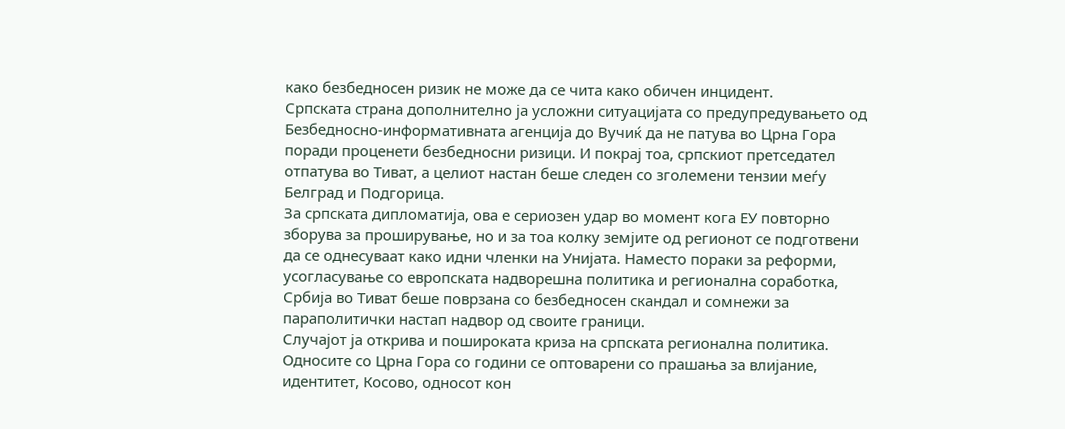како безбедносен ризик не може да се чита како обичен инцидент.
Српската страна дополнително ја усложни ситуацијата со предупредувањето од Безбедносно-информативната агенција до Вучиќ да не патува во Црна Гора поради проценети безбедносни ризици. И покрај тоа, српскиот претседател отпатува во Тиват, а целиот настан беше следен со зголемени тензии меѓу Белград и Подгорица.
За српската дипломатија, ова е сериозен удар во момент кога ЕУ повторно зборува за проширување, но и за тоа колку земјите од регионот се подготвени да се однесуваат како идни членки на Унијата. Наместо пораки за реформи, усогласување со европската надворешна политика и регионална соработка, Србија во Тиват беше поврзана со безбедносен скандал и сомнежи за параполитички настап надвор од своите граници.
Случајот ја открива и пошироката криза на српската регионална политика. Односите со Црна Гора со години се оптоварени со прашања за влијание, идентитет, Косово, односот кон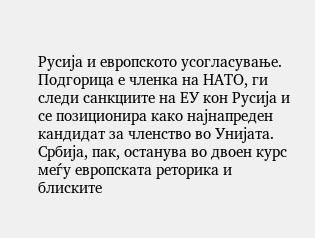Русија и европското усогласување. Подгорица е членка на НАТО, ги следи санкциите на ЕУ кон Русија и се позиционира како најнапреден кандидат за членство во Унијата. Србија, пак, останува во двоен курс меѓу европската реторика и блиските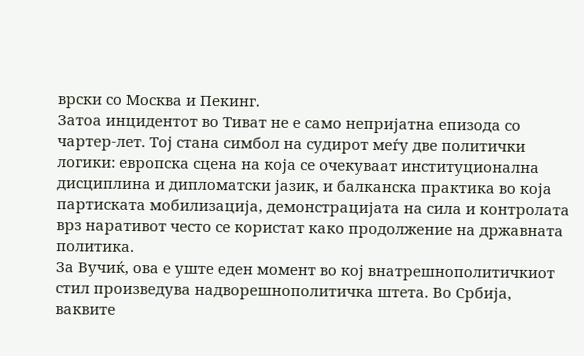врски со Москва и Пекинг.
Затоа инцидентот во Тиват не е само непријатна епизода со чартер-лет. Тој стана симбол на судирот меѓу две политички логики: европска сцена на која се очекуваат институционална дисциплина и дипломатски јазик, и балканска практика во која партиската мобилизација, демонстрацијата на сила и контролата врз наративот често се користат како продолжение на државната политика.
За Вучиќ, ова е уште еден момент во кој внатрешнополитичкиот стил произведува надворешнополитичка штета. Во Србија, ваквите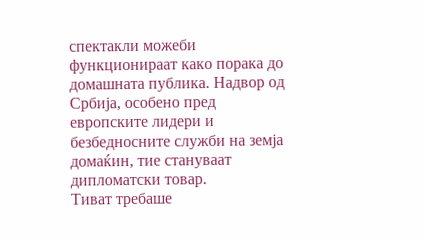спектакли можеби функционираат како порака до домашната публика. Надвор од Србија, особено пред европските лидери и безбедносните служби на земја домаќин, тие стануваат дипломатски товар.
Тиват требаше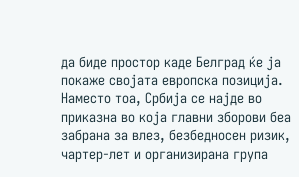да биде простор каде Белград ќе ја покаже својата европска позиција. Наместо тоа, Србија се најде во приказна во која главни зборови беа забрана за влез, безбедносен ризик, чартер-лет и организирана група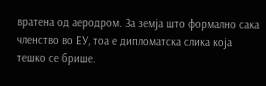вратена од аеродром. За земја што формално сака членство во ЕУ, тоа е дипломатска слика која тешко се брише.